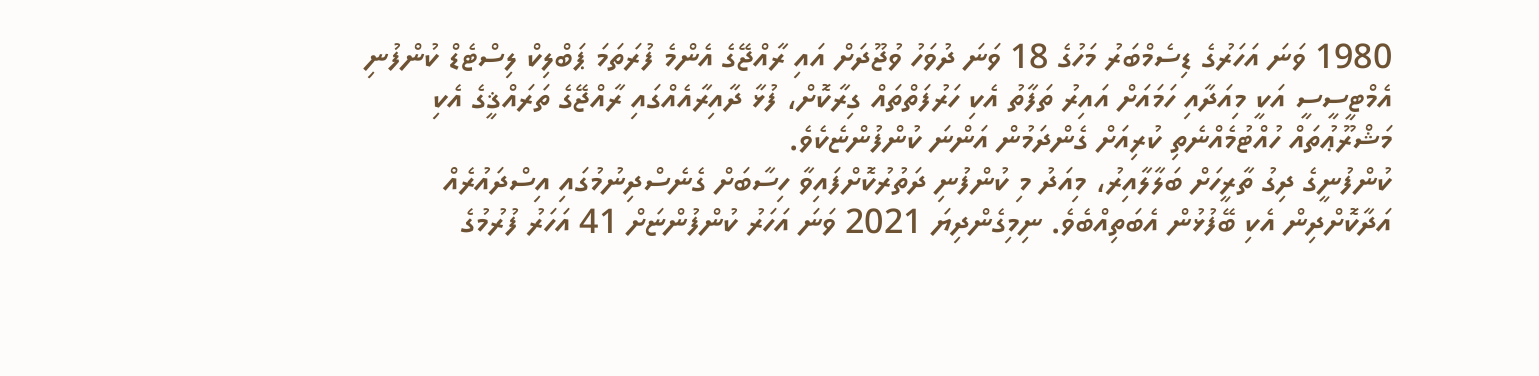1980 ވަނަ އަހަރުގެ ޑިސެމްބަރު މަހުގެ 18 ވަނަ ދުވަހު ވުޖޫދަށް އައި ރާއްޖޭގެ އެންމެ ފުރަތަމަ ޕަބްލިކް ލިސްޓެޑް ކުންފުނި އެމްޓީސީސީ އަކީ މިއަދާއި ހަމައަށް އައިރު ތަފާތު އެކި ހަރުފަތްތައް ގިރާކޮށް، ފުޅާ ދާއިރާއެއްގައި ރާއްޖޭގެ ތަރައްޤީގެ އެކި މަޝްރޫޢުތައް ހުއްޓުމެއްނެތި ކުރިއަށް ގެންދަމުން އަންނަ ކުންފުންޏެކެވެ.
ކުންފުނީގެ ދިގު ތާރީހަށް ބަލާލާއިރު، މިއަދު މި ކުންފުނި ދަތުރުކޮށްފައިވާ ހިސާބަށް ގެނެސްދިނުމުގައި އިސްދައުރެއް އަދާކޮށްދިން އެކި ބޭފުޅުން އެބަތިއްބެވެ. ނިމިގެންދިޔަ 2021 ވަނަ އަހަރު ކުންފުންޏަށް 41 އަހަރު ފުރުމުގެ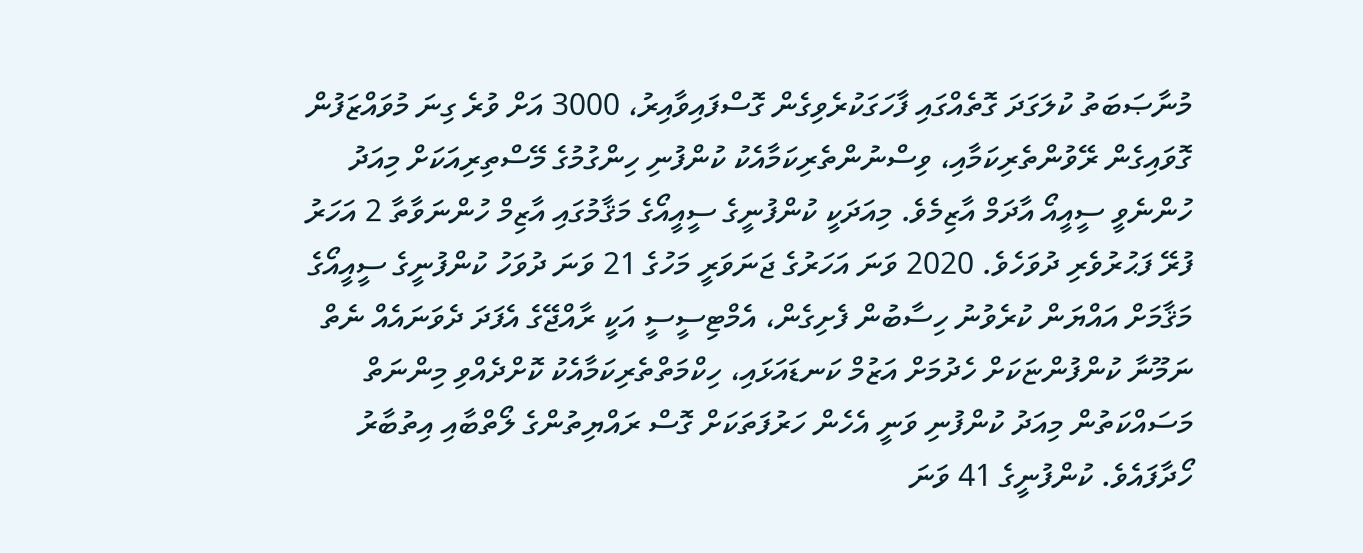މުނާޞަބަތު ކުލަގަދަ ގޮތެއްގައި ފާހަގަކުރެވިގެން ގޮސްފައިވާއިރު، 3000 އަށް ވުރެ ގިނަ މުވައްޒަފުން ގޮވައިގެން ރޭވުންތެރިކަމާއި، ވިސްނުންތެރިކަމާއެކު ކުންފުނި ހިންގުމުގެ މޭސްތިރިއަކަށް މިއަދު ހުންނެވީ ސީއީއޯ އާދަމް އާޒިމެވެ. މިއަދަކީ ކުންފުނީގެ ސީއީއޯގެ މަޤާމުގައި އާޒިމް ހުންނަވާތާ 2 އަހަރު ފުރޭ ފަޙުރުވެރި ދުވަހެވެ. 2020 ވަނަ އަހަރުގެ ޖަނަވަރީ މަހުގެ 21 ވަނަ ދުވަހު ކުންފުނީގެ ސީއީއޯގެ މަޤާމަށް އައްޔަން ކުރެވުނު ހިސާބުން ފެށިގެން، އެމްޓިސީސީ އަކީ ރާއްޖޭގެ އެފަދަ ދެވަނައެއް ނެތް ނަމޫނާ ކުންފުންޏަކަށް ހެދުމަށް އަޒުމް ކަނޑައަޅައި، ހިކްމަތްތެރިކަމާއެކު ކޮށްދެއްވި މިންނަތް މަސައްކަތުން މިއަދު ކުންފުނި ވަނީ އެހެން ހަރުފަތަކަށް ގޮސް ރައްޔިތުންގެ ލޯތްބާއި އިތުބާރު ހޯދާފައެވެ. ކުންފުނީގެ 41 ވަނަ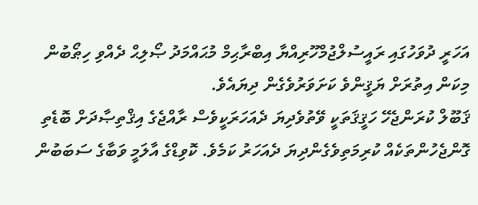އަހަރީ ދުވަހުގައި ރައީސުލްޖުމްހޫރިއްޔާ އިބްރާޙިމް މުޙައްމަދު ޞޯލިޙް ދެއްވި ހިޠޯބުން މިކަން އިތުރަށް ޔަޤީންވެ ކަށަވަރުވެގެން ދިޔައެވެ.
ޤަބޫލް ކުރަންޖެހޭ ހަޤީޤަތަކީ ވޭތުވެދިޔަ ދެއަހަރަކީވެސް ރާއްޖެގެ އިޤްތިޞާދަށް ބޮޑެތި ގޮންޖެހުންތަކެއް ކުރިމަތިވެގެންދިޔަ ދެއަހަރު ކަމެވެ. ކޮވިޑްގެ އާލަމީ ވަބާގެ ސަބަބުން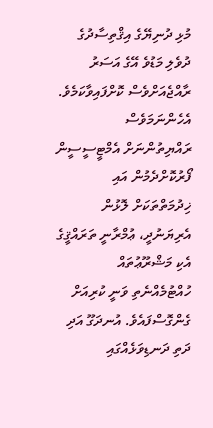މުޅި ދުނިޔޭގެ އިޤްތިސާދުގެ ދުވެލި މަޑުވެ އޭގެ އަސަރު ރާއްޖެއަށްވެސް ކޮށްފައިވާކަމެވެ. އެހެންނަމަވެސް ރައްޔިތުންނަށް އެމްޓީސީސީން ފޯރުކޮށްދެމުން އައި ޚިދުމަތްތަކަށް ލޮޅުން އެރިޔަނުދީ، ޢުމްރާނީ ތަރައްޤީގެ އެކި މަޝްރޫޢުތައް ހުއްޓުމެއްނެތި ވަނީ ކުރިއަށް ގެންގޮސްފައެވެ. އުނދަގޫ އަދި ދަތި ދަނޑިވަޅެއްގައި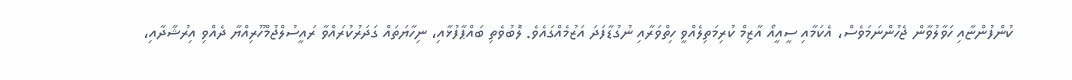ކުންފުންޏާއި ހަވާލުވާން ޖެހުންނަމަވެސް، އެކަމާއި ސީއީއޯ އާޒިމް ކުރިމަތިލެއްވީ ހިތްވަރާއި ނުގުޑާފަދަ އަޒުމެއްގައެވެ. ލޮބުވެތި ބައްޕާފުޅާއި، ނިހާޔަތައް ގަދަރުކުރައްވާ ރައީސުލްޖުމްހޫރިއްޔާ ދެއްވި އިރުޝާދާއި،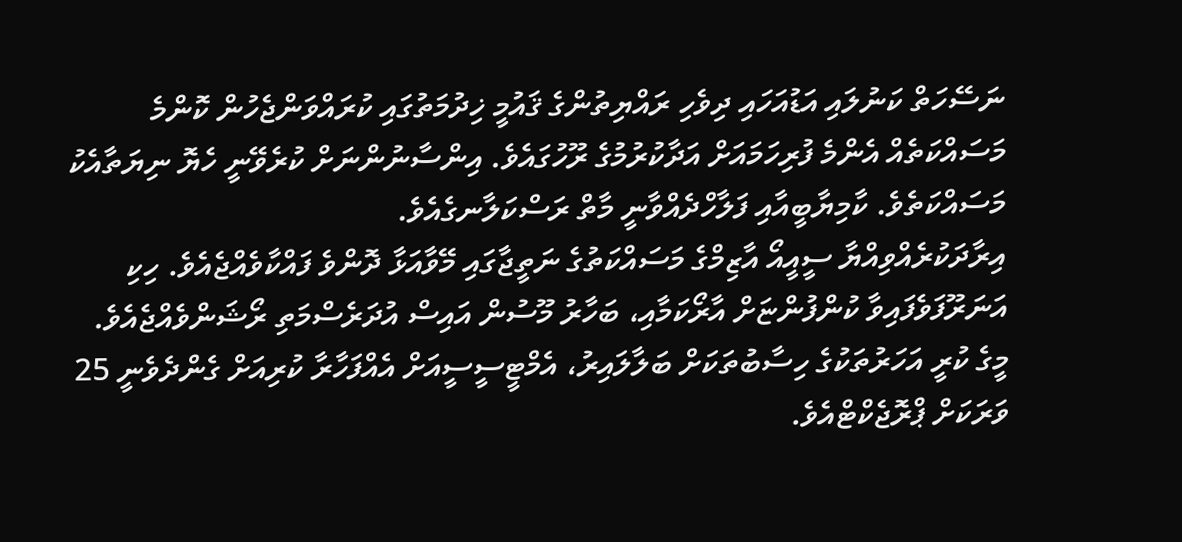ނަސޭހަތް ކަނުލައި އަޑުއަހައި ދިވެހި ރައްޔިތުންގެ ޤައުމީ ޚިދުމަތުގައި ކުރައްވަންޖެހުން ކޮންމެ މަސައްކަތެއް އެންމެ ފުރިހަމައަށް އަދާކުރުމުގެ ރޫހުގައެވެ. އިންސާނުންނަށް ކުރެވޭނީ ހެޔޮ ނިޔަތާއެކު މަސައްކަތެވެ. ކާމިޔާބީއާއި ފަލާހްދެއްވާނީ މާތް ރަސްކަލާނގެއެވެ.
އިރާދަކުރެއްވިއްޔާ ސީއީއޯ އާޒިމްގެ މަސައްކަތުގެ ނަތީޖާގައި މޭވާއަޅާ ދޮންވެ ފައްކާވެއްޖެއެވެ. ހިކި އަނަރޫފަވެފައިވާ ކުންފުންޏަށް އާރޯކަމާއި، ބަހާރު މޫސުން އައިސް އުދަރެސްމަތި ރޯޝަންވެއްޖެއެވެ. މީގެ ކުރީ އަހަރުތަކުގެ ހިސާބުތަކަށް ބަލާލައިރު، އެމްޓީސީސީއަށް އެއްފަހާރާ ކުރިއަށް ގެންދެވެނީ 25 ވަރަކަށް ޕްރޮޖެކްޓްއެވެ.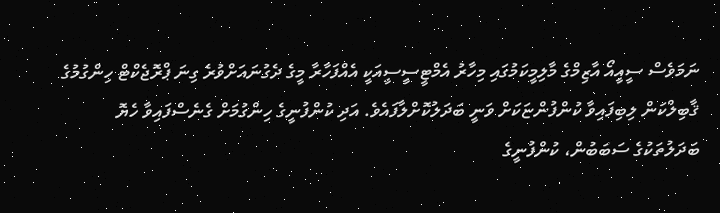ނަމަވެސް ސީއީއޯ އާޒިމްގެ މާލިމީކަމުގައި މިހާރު އެމްޓީސީސީއަކީ އެއްފަހާރާ މީގެ ދެގުނައަށްވުރެ ގިނަ ޕްރޮޖެކްޓް ހިންގުމުގެ ޤާބިލްކަން ލިބިފައިވާ ކުންފުންޏަކަށް ވަނީ ބަދަލުކޮށްލާފައެވެ. އަދި ކުންފުނީގެ ހިންގުމަށް ގެނެސްފައިވާ ހެޔޮ ބަދަލުތަކުގެ ސަބަބުން، ކުންފުނީގެ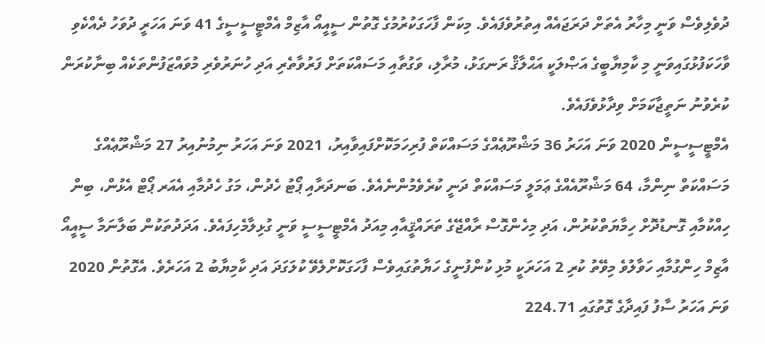ދުވެލިވެސް ވަނީ މިހާރު އެތަށް ދަރަޖައެއް އިތުރުވެފައެވެ. މިކަން ފާހަގަކުރުމުގެ ގޮތުން ސީއީއޯ އާޒިމް އެމްޓީސީސީގެ 41 ވަނަ އަހަރީ ދުވަހު ދެއްކެވި ވާހަކަފުޅުގައިވަނީ މި ކާމިޔާބީގެ އަޞްލަކީ އަޙްލާޤް ރަނގަޅު، މުރާލި، ވަގުތާއި މަސައްކަތަށް ފަރުވާތެރި އަދި ހުނަރުވެރި މުވައްޒަފުންތަކެއް ބިނާކުރަން ކުރެވުނު ނަތީޖާކަމަށް ވިދާޅުވެފައެވެ.
އެމްޓީސީސީން 2020 ވަނަ އަހަރު 36 މަޝްރޫޢެއްގެ މަސައްކަތް ފުރިހަމަކޮށްފައިވާއިރު، 2021 ވަނަ އަހަރު ނިމުނުއިރު 27 މަޝްރޫޢެއްގެ މަސައްކަތް ނިންމާ، 64 މަޝްރޫއެއްގެ ޢަމަލީ މަސައްކަތް ދަނީ ކުރެވެމުންނެއެވެ. ބަނދަރާއި ޕޯޓު ހެދުން، މަގު ހެދުމާއި އެއަރ ޕޯޓް އެޅުން، ބިން ހިއްކުމާއި ގޮނޑުދޮށް ހިމާޔަތްކުރުން، އަދި މިހެންގޮސް ރާއްޖޭގެ ތަރައްޤީއާއި މިއަދު އެމްޓީސީސީ ވަނީ ގުޅިލާމެހިފައެވެ. އަދަދުތަކުން ބަލާނަމާ ސީއީއޯ އާޒިމް ހިންގުމާއި ހަވާލުވެ މިވޭތު ކުރި 2 އަހަރަކީ މުޅި ކުންފުނީގެ ހަޔާތުގައިވެސް ފާހަގަކޮށްލެވޭ ކުލަގަދަ އަދި ކާމިޔާބު 2 އަހަރެވެ. އެގޮތުން 2020 ވަނަ އަހަރު ސާފު ފައިދާގެ ގޮތުގައި 224.71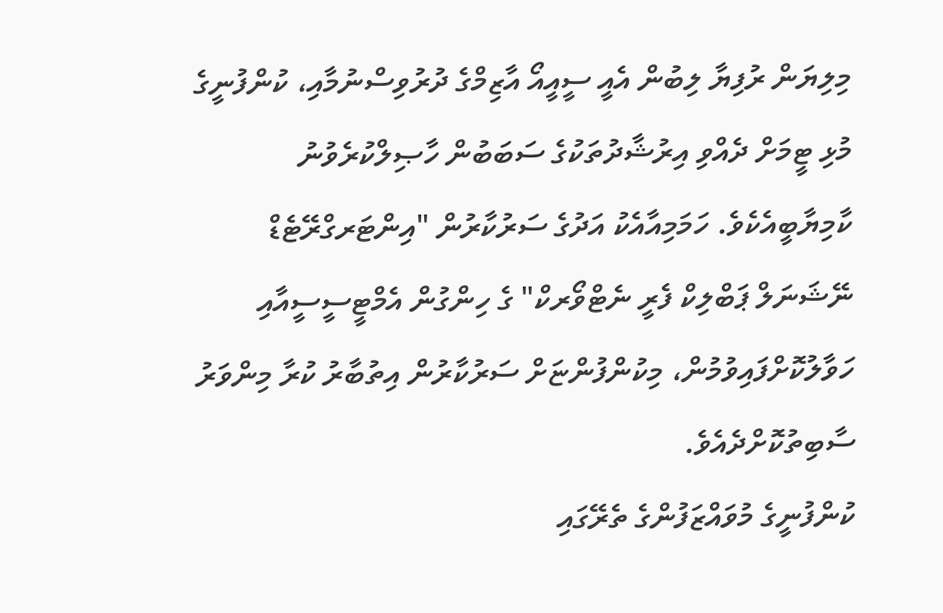މިލިޔަން ރުފިޔާ ލިބުން އެއީ ސީއީއޯ އާޒިމްގެ ދުރުވިސްނުމާއި، ކުންފުނީގެ މުޅި ޓީމަށް ދެއްވި އިރުޝާދުތަކުގެ ސަބަބުން ހާޞިލްކުރެވުނު ކާމިޔާބީއެކެވެ. ހަމަމިއާއެކު އަދުގެ ސަރުކާރުން "އިންޓަރގްރޭޓެޑް ނޭޝަނަލް ޕަބްލިކް ފެރީ ނެޓްވޯރކް" ގެ ހިންގުން އެމްޓީސީސީއާއި ހަވާލުކޮށްފައިވުމުން، މިކުންފުންޏަށް ސަރުކާރުން އިތުބާރު ކުރާ މިންވަރު ސާބިތުކޮށްދެއެވެ.
ކުންފުނީގެ މުވައްޒަފުންގެ ތެރޭގައި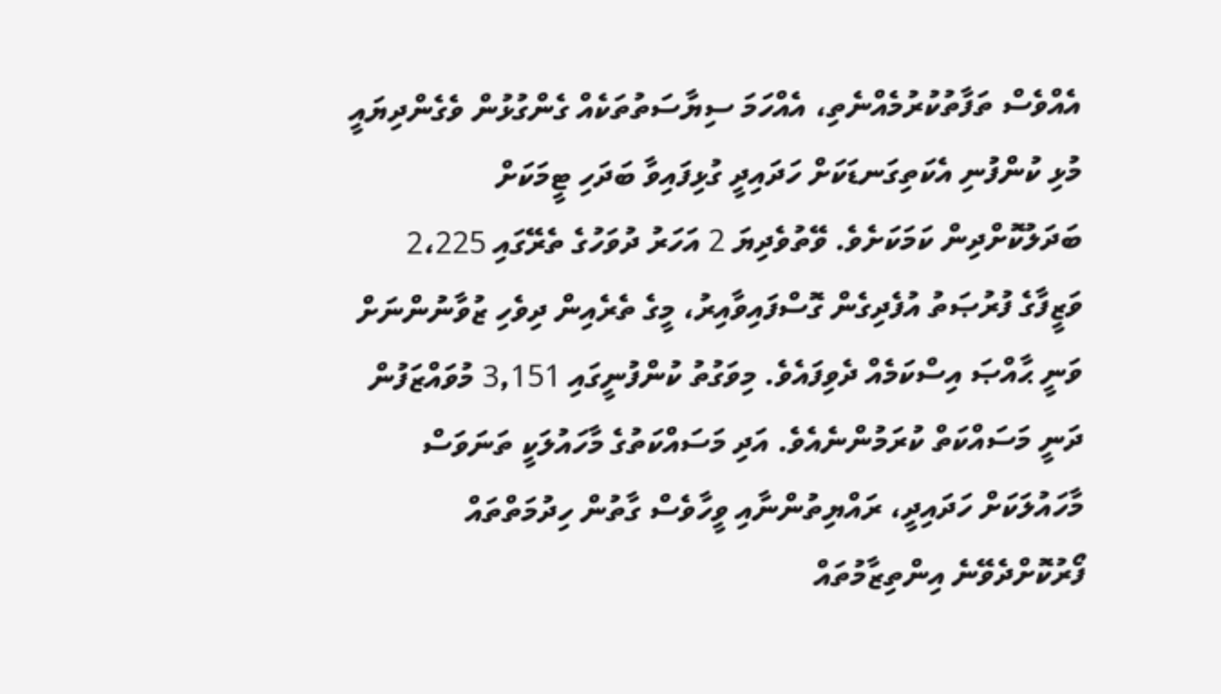އެއްވެސް ތަފާތުކުރުމެއްނެތި، އެއްހަމަ ސިޔާސަތުތަކެއް ގެންގުޅުން ވެގެންދިޔައީ މުޅި ކުންފުނި އެކަތިގަނޑަކަށް ހަދައިދީ ގުޅިފައިވާ ބަދަހި ޓީމަކަށް ބަދަލުކޮށްދިން ކަމަކަށެވެ. ވޭތުވެދިޔަ 2 އަހަރު ދުވަހުގެ ތެރޭގައި 2،225 ވަޒީފާގެ ފުރުޞަތު އުފެދިގެން ގޮސްފައިވާއިރު، މީގެ ތެރެއިން ދިވެހި ޒުވާނުންނަށް ވަނީ ޙާއްޞަ އިސްކަމެއް ދެވިފައެވެ. މިވަގުތު ކުންފުނީގައި 3,151 މުވައްޒަފުން ދަނީ މަސައްކަތް ކުރަމުންނެއެވެ. އަދި މަސައްކަތުގެ މާހައުލަކީ ތަނަވަސް މާހައުލަކަށް ހަދައިދީ، ރައްޔިތުންނާއި ވީހާވެސް ގާތުން ހިދުމަތްތައް ފޯރުކޮށްދެވޭނެ އިންތިޒާމުތައް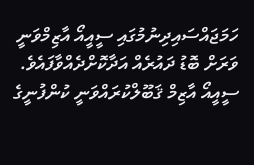ހަމަޖައްސައިދިނުމުގައި ސީއީއޯ އާޒިމްވަނީ ވަރަށް ބޮޑު ދައުރެއް އަދާކޮށްދެއްވާފައެވެ.
ސީއީއޯ އާޒިމް ޤަބޫލްކުރައްވަނީ ކުންފުނީގެ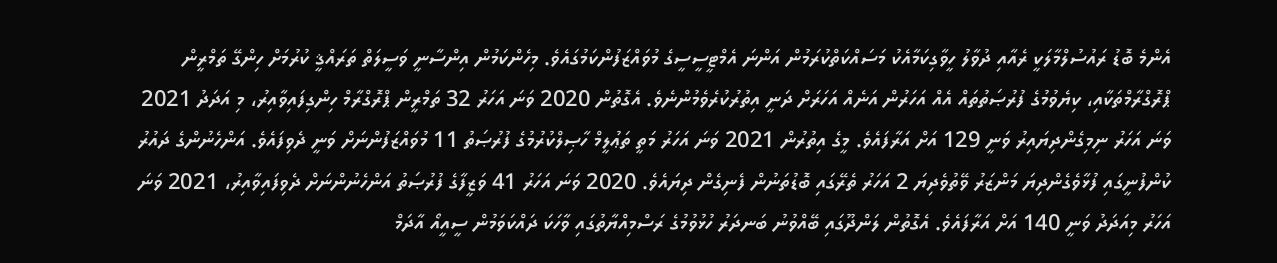އެންމެ ބޮޑު ރައުސުލްމާލަކީ ރެއާއި ދުވާލު ހީވާގިކަމާއެކު މަސައްކަތްކުރަމުން އަންނަ އެމްޓީސީސީގެ މުވައްޒަފުންކަމުގައެވެ. މިހެންކަމުން އިންސާނީ ވަސީލަތް ތަރައްޤީ ކުރުމަށް ހިންގޭ ތަމްރީން ޕްރޮގްރާމްތަކާއި، ކިޔެވުމުގެ ފުރުޞަތުތައް އެއް އަހަރުން އަނެއް އަހަރަށް ދަނީ އިތުރުކުރެވެމުންނެވެ. އެގޮތުން 2020 ވަނަ އަހަރު 32 ތަމްރީން ޕްރޮގްރާމް ހިންގިފައިވާއިރު، މި އަދަދު 2021 ވަނަ އަހަރު ނިމިގެންދިޔައިރު ވަނީ 129 އަށް އަރާފައެވެ. މީގެ އިތުރުން 2021 ވަނަ އަހަރު މަތީ ތަޢުލީމް ހާޞިލްކުރުމުގެ ފުރުޞަތު 11 މުވައްޒަފުންނަށް ވަނީ ދެވިފައެވެ. އަންހެނުންގެ ދައުރު ކުންފުނީގައި ފުޅާވެގެންދިޔަ މަންޒަރު ވޭތުވެދިޔަ 2 އަހަރު ތެރޭގައި ބޮޑުތަނުން ފެނިގެން ދިޔައެވެ. 2020 ވަނަ އަހަރު 41 ވަޒީފާގެ ފުރުޞަތު އަންހެނުންނަށް ދެވިފައިވާއިރު، 2021 ވަނަ އަހަރު މިއަދަދު ވަނީ 140 އަށް އަރާފައެވެ. އެގޮތުން ލަންދޫގައި ބޭއްވުނު ބަނދަރު ހުޅުވުމުގެ ރަސްމިއްޔާތުގައި ވާހަކަ ދައްކަވަމުން ސީއީއޯ އާދަމް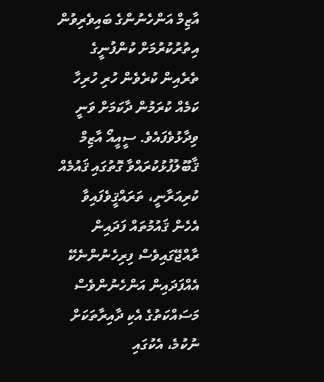އާޒިމް އަންހެނުންގެ ބައިވެރިވުން އިތުރުކުރުމަށް ކުންފުނީގެ ތެރެއިން ކުރެވެން ހުރި ހުރިހާ ކަމެއް ކުރަމުން ދާކަމަށް ވަނީ ވިދާޅުވެފައެވެ. ސީއީއޯ އާޒިމް ޤާބޫލުފުޅުކުރައްވާ ގޮތުގައި ޤައުމެއް ކުރިއަރާނީ، ތަރައްޤީވެފައިވާ އެހެން ޤައުމުތައް ފަދައިން ރާއްޖޭގައިވެސް ފިރިހެނުންނެކޭ އެއްފަދައިން އަންހެނުންވެސް މަސައްކަތުގެ އެކި ދާއިރާތަކަށް ނުކުމެ، އެކުގައި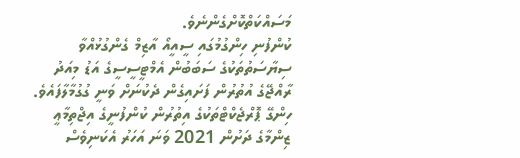މަސައްކަތްކޮށްގެންނެވެ.
ކުންފުނި ހިންގުމުގައި ސީއީއޯ އާޒިމް ގެންގުޅުއްވާ ސިޔާސަތުތަކުގެ ސަބަބުން އެމްޓީސީސީގެ އަޑު މިއަދު ރާއްޖޭގެ އުތުރުން ފަށައިގެން ދެކުނަށް ވަނީ ގުގުމާލާފައެވެ. ހިންގޭ ޕޮރްޖެކްޓްތަކުގެ އިތުރުން ކުންފުނީގެ އިޖްތިމާޢީ ޒިންމާގެ ދަށުން 2021 ވަނަ އަހަރު އެކަނިވެސް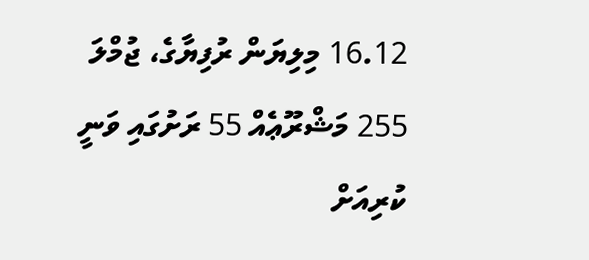16.12 މިލިޔަން ރުފިޔާގެ، ޖުމްލަ 255 މަޝްރޫޢެއް 55 ރަށުގައި ވަނީ ކުރިއަށް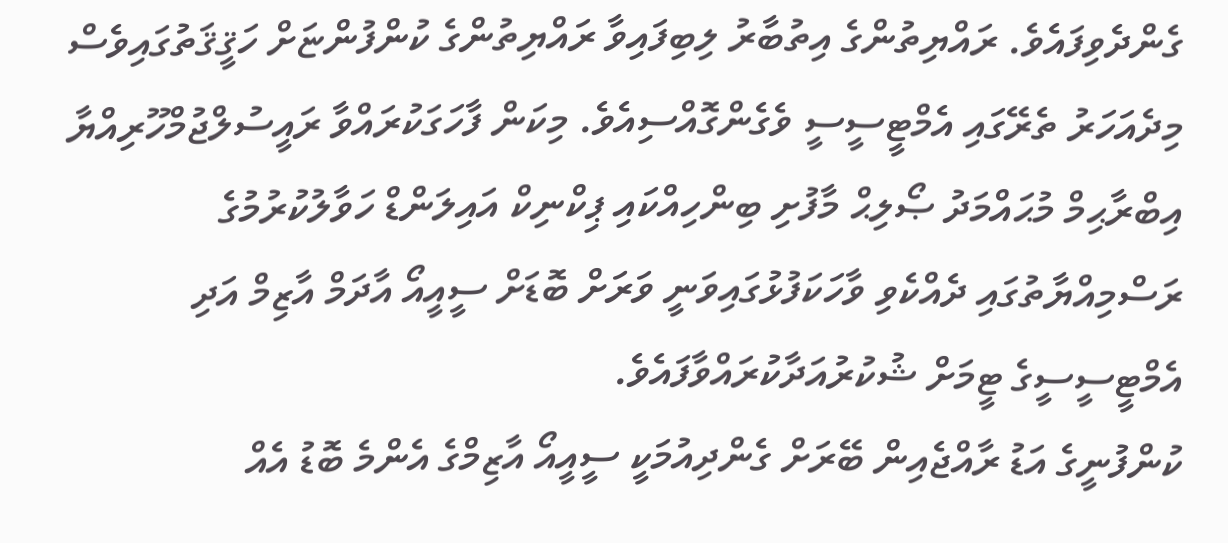ގެންދެވިފައެވެ. ރައްޔިތުންގެ އިތުބާރު ލިބިފައިވާ ރައްޔިތުންގެ ކުންފުންޏަށް ހަޤީޤަތުގައިވެސް މިދެއަހަރު ތެރޭގައި އެމްޓީސީސީ ވެގެންގޮއްސިއެވެ. މިކަން ފާހަގަކުރައްވާ ރައީސުލްޖުމްހޫރިއްޔާ އިބްރާޙިމް މުޙައްމަދު ޞޯލިޙް މާފުށި ބިންހިއްކައި ޕިކްނިކް އައިލަންޑް ހަވާލުކުރުމުގެ ރަސްމިއްޔާތުގައި ދެއްކެވި ވާހަކަފުޅުގައިވަނީ ވަރަށް ބޮޑަށް ސީއީއޯ އާދަމް އާޒިމް އަދި އެމްޓީސީސީގެ ޓީމަށް ޝުކުރުއަދާކުރައްވާފައެވެ.
ކުންފުނީގެ އަޑު ރާއްޖެއިން ބޭރަށް ގެންދިއުމަކީ ސީއީއޯ އާޒިމްގެ އެންމެ ބޮޑު އެއް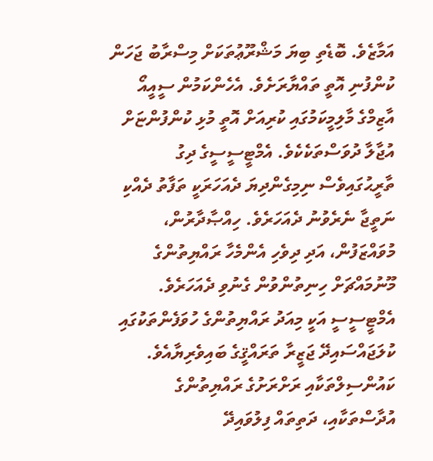އަމާޒެވެ. ބޮޑެތި ބިޔަ މަޝްރޫޢުތަކަށް މިސްރާބު ޖަހަން ކުންފުނި އޮތީ ތައްޔާރަށެވެ. އެހެންކަމުން ސީއީއޯ އާޒިމްގެ މާލިމީކަމުގައި ކުރިއަށް އޮތީ މުޅި ކުންފުންޏަށް އުޖާލާ ދުވަސްތަކެކެވެ. އެމްޓީސީސީގެ ދިގު ތާރީޙުގައިވެސް ނިމިގެންދިޔަ ދެއަހަރަކީ ތަފާތު ދެއްކި ނަތީޖާ ނެރެވުނު ދެއަހަރެވެ. ހިއްޞާދާރުން، މުވައްޒަފުން، އަދި ދިވެހި އެންމެހާ ރައްޔިތުންގެ މޫނުމައްޗަށް ހިނިތުންވުން ގެނުވި ދެއަހަރެވެ. އެމްޓީސީސީ އަކީ މިއަދު ރައްޔިތުންގެ ހުވަފެންތަކުގައި ކުލަޖައްސައިދޭ ޖަޒީރާ ތަރައްޤީގެ ބައިވެރިޔާއެވެ. ކައުންސިލްތަކާއި ރަށްރަށުގެ ރައްޔިތުންގެ އުދާސްތަކާއި، ދަތިތައް ފިލުވައިދޭ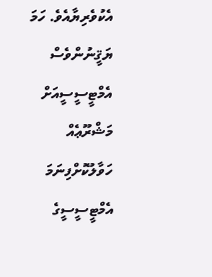އެކުވެރިޔާއެވެ. ހަމަ ޔަޤީނުންވެސް އެމްޓީސީސީއަށް މަޝްރޫޢެއް ހަވާލުކޮށްފިނަމަ އެމްޓީސީސީގެ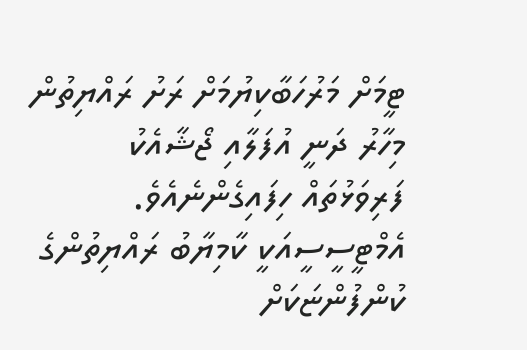ޓީމަށް މަރުހަބާކިޔުމަށް ރަށު ރައްޔިތުން މިހާރު ދަނީ އުފަލާއި ޖޯޝާއެކު ފަރިވަޅުތައް ހިފައިގެންނެއެވެ. އެމްޓީސީސީއަކީ ކާމިޔާބު ރައްޔިތުންގެ ކުންފުންޏަކަށް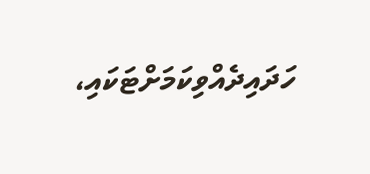ހަދައިދެއްވިކަމަށްޓަކައި،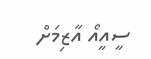ސީއީއޯ އާޒިމަށް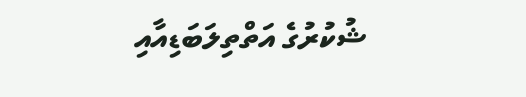ޝުކުރުގެ އަތްތިލަބަޑިއާއި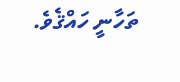ތަހާނީ ހައްޤެވެ.